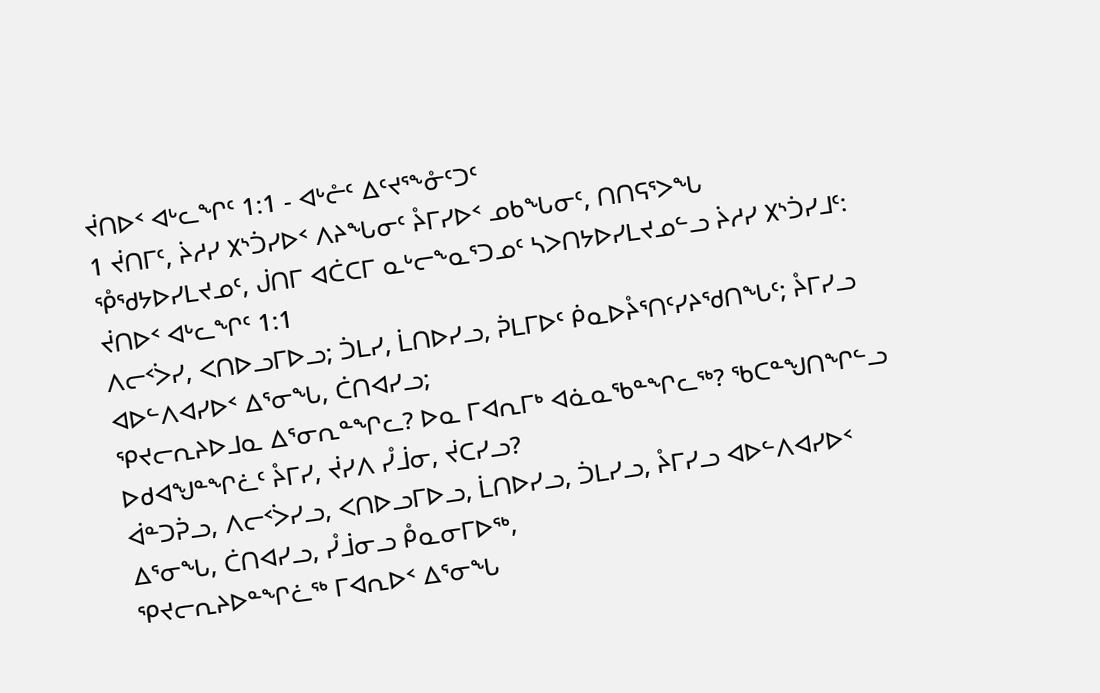ᔫᑎᐅᑉ ᐊᒡᓚᖏᑦ 1:1 - ᐊᒡᓔᑦ ᐃᑦᔪᕐᖕᓁᑦᑐᑦ
1 ᔫᑎᒥᑦ, ᔩᓱᓯ ᙭ᔅᑑᓯᐅᑉ ᐱᔨᖓᓂᑦ ᔧᒥᓯᐅᑉ ᓄᑲᖓᓂᑦ, ᑎᑎᕋᕐᐳᖓ ᕾᖁᔭᐅᓯᒪᔪᓄᑦ, ᒎᑎᒥ ᐊᑖᑕᒥ ᓇᒡᓕᖕᓇᕐᑐᓄᑦ ᓴᐳᑎᔭᐅᓯᒪᔪᓄᓪᓗ ᔩᓱᓯ ᙭ᔅᑑᓯᒧᑦ:
ᔫᑎᐅᑉ ᐊᒡᓚᖏᑦ 1:1
ᐱᓕᑉᐴᓯ, ᐸᑎᐅᓗᒥᐅᓗ; ᑑᒪᓯ, ᒫᑎᐅᓯᓗ, ᕉᒪᒥᐅᑦ ᑮᓇᐅᔧᕐᑎᑦᓯᔨᖁᑎᖓᑦ; ᔧᒥᓯᓗ ᐊᐅᓪᐱᐊᓯᐅᑉ ᐃᕐᓂᖓ, ᑖᑎᐊᓯᓗ;
ᕿᔪᓕᕆᔨᐅᒧᓇ ᐃᕐᓂᕆᓐᖏᓚ? ᐅᓇ ᒥᐊᕆᒥᒃ ᐊᓈᓇᖃᓐᖏᓚᖅ? ᖃᑕᓐᖑᑎᖏᓪᓗ ᐅᑯᐊᖑᓐᖏᓛᑦ ᔧᒥᓯ, ᔫᓯᐱ ᓮᒨᓂ, ᔫᑕᓯᓗ?
ᐋᓐᑐᕉᓗ, ᐱᓕᑉᐴᓯᓗ, ᐸᑎᐅᓗᒥᐅᓗ, ᒫᑎᐅᓯᓗ, ᑑᒪᓯᓗ, ᔧᒥᓯᓗ ᐊᐅᓪᐱᐊᓯᐅᑉ ᐃᕐᓂᖓ, ᑖᑎᐊᓯᓗ, ᓮᒨᓂᓗ ᑬᓇᓂᒥᐅᖅ,
ᕿᔪᓕᕆᔨᐅᓐᖏᓛᖅ ᒥᐊᕆᐅᑉ ᐃᕐᓂᖓ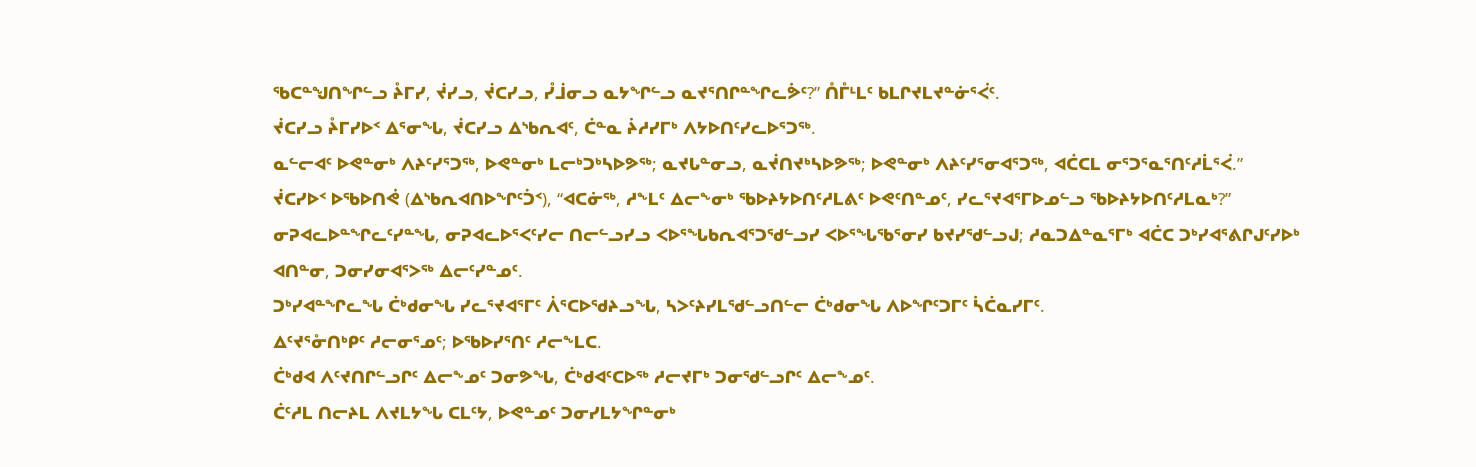ᖃᑕᓐᖑᑎᖏᓪᓗ ᔧᒥᓯ, ᔫᓯᓗ, ᔫᑕᓯᓗ, ᓮᒨᓂᓗ ᓇᔭᖏᓪᓗ ᓇᔪᕐᑎᒋᓐᖏᓚᕘᑦ?” ᑍᒤᒻᒪᑦ ᑲᒪᒋᔪᒪᔪᓐᓃᕐᐹᑦ.
ᔫᑕᓯᓗ ᔧᒥᓯᐅᑉ ᐃᕐᓂᖓ, ᔫᑕᓯᓗ ᐃᔅᑲᕆᐊᑦ, ᑖᓐᓇ ᔩᓱᓯᒥᒃ ᐱᔭᐅᑎᑦᓯᓚᐅᕐᑐᖅ.
ᓇᓪᓕᐊᑦ ᐅᕙᓐᓂᒃ ᐱᔨᑦᓯᕐᑐᖅ, ᐅᕙᓐᓂᒃ ᒪᓕᒃᑐᒃᓴᐅᕗᖅ; ᓇᔪᒐᓐᓂᓗ, ᓇᔫᑎᔪᒃᓴᐅᕗᖅ; ᐅᕙᓐᓂᒃ ᐱᔨᑦᓯᕐᓂᐊᕐᑐᖅ, ᐊᑖᑕᒪ ᓂᕐᑐᕐᓇᕐᑎᑦᓱᒫᕐᐹ.”
ᔫᑕᓯᐅᑉ ᐅᖃᐅᑎᕚ (ᐃᔅᑲᕆᐊᑎᐅᖏᑦᑑᑉ), “ᐊᑕᓃᖅ, ᓱᖕᒪᑦ ᐃᓕᖕᓂᒃ ᖃᐅᔨᔭᐅᑎᑦᓱᒪᕕᑦ ᐅᕙᑦᑎᓐᓄᑦ, ᓯᓚᕐᔪᐊᕐᒥᐅᓄᓪᓗ ᖃᐅᔨᔭᐅᑎᑦᓱᒪᓇᒃ?”
ᓂᕈᐊᓚᐅᓐᖏᓚᑦᓯᓐᖓ, ᓂᕈᐊᓚᐅᕐᐸᑦᓯᓕ ᑎᓕᓪᓗᓯᓗ ᐸᐅᕐᖓᑲᕆᐊᕐᑐᖁᓪᓗᓯ ᐸᐅᕐᖓᖃᕐᓂᓯ ᑲᔪᓯᖁᓪᓗᒍ; ᓱᓇᑐᐃᓐᓇᕐᒥᒃ ᐊᑖᑕ ᑐᒃᓯᐊᕐᕕᒋᒍᑦᓯᐅᒃ ᐊᑎᓐᓂ, ᑐᓂᓯᓂᐊᕐᐳᖅ ᐃᓕᑦᓯᓐᓄᑦ.
ᑐᒃᓯᐊᓐᖏᓚᖓ ᑖᒃᑯᓂᖓ ᓯᓚᕐᔪᐊᕐᒥᑦ ᐲᕐᑕᐅᖁᔨᓗᖓ, ᓴᐳᑦᔨᓯᒪᖁᓪᓗᑎᓪᓕ ᑖᒃᑯᓂᖓ ᐱᐅᖏᑦᑐᒥᑦ ᓵᑖᓇᓯᒥᑦ.
ᐃᑦᔪᕐᓁᑎᒃᑭᑦ ᓱᓕᓂᕐᓄᑦ; ᐅᖃᐅᓯᕐᑎᑦ ᓱᓕᖕᒪᑕ.
ᑖᒃᑯᐊ ᐱᑦᔪᑎᒋᓪᓗᒋᑦ ᐃᓕᖕᓄᑦ ᑐᓂᕗᖓ, ᑖᒃᑯᐊᑦᑕᐅᖅ ᓱᓕᔪᒥᒃ ᑐᓂᖁᓪᓗᒋᑦ ᐃᓕᖕᓄᑦ.
ᑖᑦᓱᒪ ᑎᓕᔨᒪ ᐱᔪᒪᔭᖓ ᑕᒪᑦᔭ, ᐅᕙᓐᓄᑦ ᑐᓂᓯᒪᔭᖏᓐᓂᒃ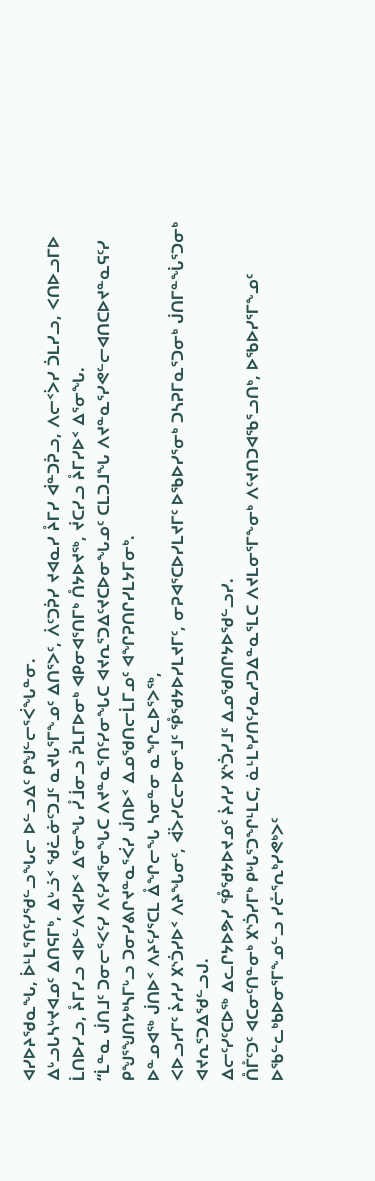ᐊᓯᐅᔨᖁᓇᖓ, ᐆᒻᒪᕐᑎᑦᓯᖁᓪᓗᖓᓕ ᐅᓪᓗᐃᑦ ᑭᖑᓪᓕᕐᐹᖓᓐᓂ.
ᐃᒡᓗᒐᓴᒡᔪᐊᓄᑦ ᐃᑎᕋᒥᒃ, ᐃᒡᓘᑉ ᖁᓛᓃᑦᑐᒧᑦ ᓇᔪᒐᕐᒥᖕᓄᑦ ᐃᑎᕐᐳᑦ, ᐲᑦᑐᕉᓯ ᔪᐊᓇᓯ ᔧᒥᓯ ᐋᓐᑐᕉᓗ, ᐱᓕᑉᐴᓯ ᑑᒪᓯᓗ, ᐸᑎᐅᓗᒥᐅ ᒫᑎᐅᓯᓗ, ᔧᒥᓯᓗ ᐊᐅᓪᐱᐊᓯᐅᑉ ᐃᕐᓂᖓ ᓮᒨᓂᓗ ᕉᒪᒥᐅᓂᒃ ᐊᑭᓂᐊᕐᑎᒥᒃ ᑍᔭᐅᔪᖅ, ᔫᑕᓯᓗ ᔧᒥᓯᐅᑉ ᐃᕐᓂᖓ.
“ᒫᓐᓇ ᒎᑎᒧᑦ ᑐᓂᓕᕐᐸᑦᓯ ᐱᑦᓯᐊᕐᓂᖓᑕ ᐱᔪᓐᓇᕐᑎᑦᓯᓂᖓᑕ ᐊᔪᕆᕐᑐᐃᑦᔪᑕᐅᓂᖓᓄᑦ ᑕᒪᑐᒧᖓ ᐱᔪᓐᓇᕐᓯᕙᓪᓕᐊᑎᑕᐅᔪᓐᓇᕋᑦᓯ ᑭᖑᕐᖑᑎᔭᒃᓴᒥᒡᓗ ᑐᓂᓯᕕᒋᔪᓐᓇᕐᐹᓯ ᒎᑎᐅᑉ ᐃᓄᖁᑎᓕᒫᒥᓄᑦ ᐊᖏᕈᑎᒋᓯᒪᔭᒥᓂᒃ.
ᐅᓐᓄᐊᖅ ᒎᑎᐅᑉ ᐱᔨᑦᓯᕐᑕᒪ ᐂᖏᓕᖓ ᓴᓂᓐᓂ ᓇᖏᓚᐅᕐᐳᖅ,
ᐸᐅᓗᓯᒥᑦ ᔩᓱᓯ ᙭ᔅᑑᓯᐅᑉ ᐱᔨᖓᓂᑦ, ᐋᐴᓯᑕᓕᐅᓂᕐᒧᑦ ᕾᖁᔭᐅᓯᒪᔪᒥᑦ, ᓂᕈᐊᕐᑕᐅᓯᒪᔪᒥᑦ ᐅᖃᐅᓯᕐᓂᒃ ᑐᓴᕈᒥᓇᕐᑐᓂᒃ ᒎᑎᒥᓐᖔᕐᑐᓂᒃ ᐊᔪᕆᕐᑐᐃᖁᓪᓗᒍ.
ᐃᓕᑦᓯᑦᑕᐅᖅ ᐃᓚᒋᔭᐅᕗᓯ ᕾᖁᔭᐅᔪᓄᑦ ᔩᓱᓯ ᙭ᔅᑑᓯᒧᑦ ᐃᓄᖁᑎᒋᔭᐅᖁᓪᓗᓯ.
ᑍᒤᑦᑐᑦ ᐊᑕᓂᑦᑎᓐᓂᒃ ᙭ᔅᑑᓯᒥᒃ ᑭᒡᒐᕐᑐᖏᒻᒪᑕ, ᓈᒻᒪᒃᓯᑎᑦᓯᓇᓱᑐᐃᓐᓇᕐᒪᑕ ᐱᔪᒪᓂᕐᒥᖕᓂᒃ ᐱᑦᔪᑎᑐᐊᖃᕐᓗᑎᒃ, ᐅᖃᐅᓯᕐᒥᖕᓄᑦ ᐅᖃᓪᓚᒃᑲᐅᓂᕐᒥᖕᓄᓪᓗ ᓯᓔᕐᕆᒃᓯᕙᒃᐳᑦ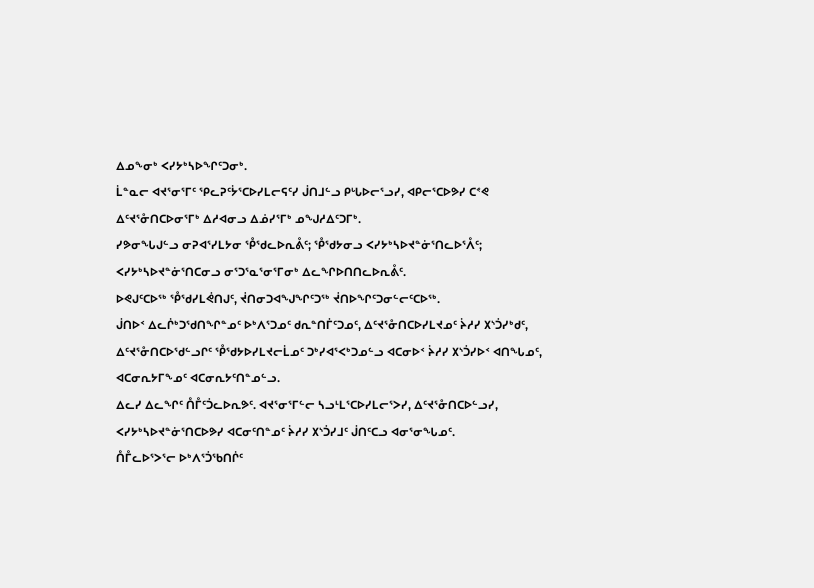ᐃᓄᖕᓂᒃ ᐸᓯᔭᒃᓴᐅᖏᑦᑐᓂᒃ.
ᒫᓐᓇᓕ ᐊᔪᕐᓂᕐᒥᑦ ᕿᓚᕈᑦᔮᕐᑕᐅᓯᒪᓕᕋᑦᓯ ᒎᑎᒧᓪᓗ ᑭᒡᒐᐅᓕᕐᓗᓯ, ᐊᑭᓕᕐᑕᐅᕗᓯ ᑕᕝᕙ ᐃᑦᔪᕐᓁᑎᑕᐅᓂᕐᒥᒃ ᐃᓱᐊᓂᓗ ᐃᓅᓯᕐᒥᒃ ᓄᖑᓱᐃᑦᑐᒥᒃ.
ᓯᕗᓂᖓᒍᓪᓗ ᓂᕈᐊᕐᓯᒪᔭᓂ ᕾᖁᓚᐅᕆᕔᑦ; ᕾᖁᔭᓂᓗ ᐸᓯᔭᒃᓴᐅᔪᓐᓃᕐᑎᓚᐅᕐᐰᑦ; ᐸᓯᔭᒃᓴᐅᔪᓐᓃᕐᑎᑕᓂᓗ ᓂᕐᑐᕐᓇᕐᓂᕐᒥᓂᒃ ᐃᓚᖏᐅᑎᑎᓚᐅᕆᕔᑦ.
ᐅᕙᒍᑦᑕᐅᖅ ᕾᖁᓯᒪᕚᑎᒍᑦ, ᔫᑎᓂᑐᐊᖑᖏᑦᑐᖅ ᔫᑎᐅᖏᑦᑐᓂᓪᓕᑦᑕᐅᖅ.
ᒎᑎᐅᑉ ᐃᓚᒌᒃᑐᖁᑎᖏᓐᓄᑦ ᐅᒃᐱᕐᑐᓄᑦ ᑯᕆᓐᑎᒦᑦᑐᓄᑦ, ᐃᑦᔪᕐᓁᑎᑕᐅᓯᒪᔪᓄᑦ ᔩᓱᓯ ᙭ᔅᑑᓯᒃᑯᑦ, ᐃᑦᔪᕐᓁᑎᑕᐅᖁᓪᓗᒋᑦ ᕾᖁᔭᐅᓯᒪᔪᓕᒫᓄᑦ ᑐᒃᓯᐊᕐᐸᒃᑐᓄᓪᓗ ᐊᑕᓂᐅᑉ ᔩᓱᓯ ᙭ᔅᑑᓯᐅᑉ ᐊᑎᖓᓄᑦ, ᐊᑕᓂᕆᔭᒥᖕᓄᑦ ᐊᑕᓂᕆᔭᑦᑎᓐᓄᓪᓗ.
ᐃᓚᓯ ᐃᓚᖏᑦ ᑍᒤᑦᑑᓚᐅᕆᕗᑦ. ᐊᔪᕐᓂᕐᒥᓪᓕ ᓴᓗᒻᒪᕐᑕᐅᓯᒪᓕᕐᐳᓯ, ᐃᑦᔪᕐᓁᑎᑕᐅᓪᓗᓯ, ᐸᓯᔭᒃᓴᐅᔪᓐᓃᕐᑎᑕᐅᕗᓯ ᐊᑕᓂᑦᑎᓐᓄᑦ ᔩᓱᓯ ᙭ᔅᑑᓯᒧᑦ ᒎᑎᑦᑕᓗ ᐊᓂᕐᓂᖓᓄᑦ.
ᑍᒤᓚᐅᕐᐳᕐᓕ ᐅᒃᐱᕐᑑᖃᑎᒌᑦ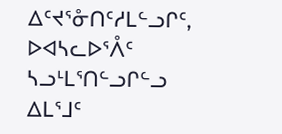ᐃᑦᔪᕐᓁᑎᑦᓱᒪᓪᓗᒋᑦ, ᐅᐊᓴᓚᐅᕐᐰᑦ ᓴᓗᒻᒪᕐᑎᓪᓗᒋᓪᓗ ᐃᒪᕐᒧᑦ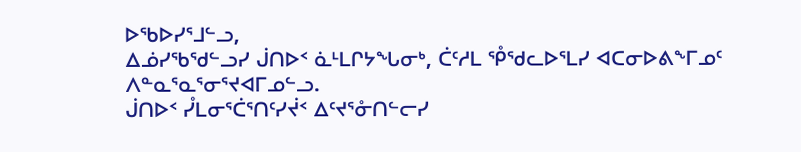ᐅᖃᐅᓯᕐᒧᓪᓗ,
ᐃᓅᓯᖃᖁᓪᓗᓯ ᒎᑎᐅᑉ ᓈᒻᒪᒋᔭᖓᓂᒃ, ᑖᑦᓱᒪ ᕾᖁᓚᐅᕐᒪᓯ ᐊᑕᓂᐅᕕᖕᒥᓄᑦ ᐱᓐᓇᕐᓇᕐᓂᕐᔪᐊᒥᓄᓪᓗ.
ᒎᑎᐅᑉ ᓮᒪᓂᕐᑖᕐᑎᑦᓯᔫᑉ ᐃᑦᔪᕐᓁᑎᓪᓕᓯ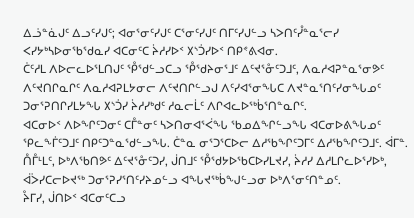ᐃᓘᓐᓈᒍᑦ ᐃᓗᑦᓯᒍᑦ; ᐊᓂᕐᓂᑦᓯᒍᑦ ᑕᕐᓂᑦᓯᒍᑦ ᑎᒥᑦᓯᒍᓪᓗ ᓴᐳᑎᑦᓮᓐᓇᕐᓕᓯ ᐸᓯᔭᒃᓴᐅᓂᖃᖁᓇᓯ ᐊᑕᓂᑦᑕ ᔩᓱᓯᐅᑉ ᙭ᔅᑑᓯᐅᑉ ᑎᑭᕝᕕᐊᓂ.
ᑖᑦᓱᒪ ᐱᐅᓕᓚᐅᕐᒪᑎᒍᑦ ᕾᖁᓪᓗᑕᓗ ᕾᖁᔨᓂᕐᒧᑦ ᐃᑦᔪᕐᓁᑦᑐᒧᑦ, ᐱᓇᓱᐊᕈᓐᓇᕐᓂᕗᑦ ᐱᑦᔪᑎᒋᓇᒋᑦ ᐱᓇᓱᐊᕈᒪᔭᓂᓕ ᐱᑦᔪᑎᒋᓪᓗᒍ ᐱᑦᓯᐊᕐᓂᖓᑕ ᐱᔪᓐᓇᕐᑎᑦᓯᓂᖓᓄᑦ ᑐᓂᕐᕈᑎᒋᓯᒪᔭᖓ ᙭ᔅᑑᓯ ᔩᓱᓯᒃᑯᑦ ᓱᓇᓕᒫᑦ ᐱᒋᐊᓚᐅᖅᑳᕐᑎᓐᓇᒋᑦ.
ᐊᑕᓂᐅᑉ ᐱᐅᖏᑦᑐᓂᑦ ᑕᒤᓐᓂᑦ ᓴᐳᑎᓂᐊᕐᐹᖓ ᖃᓄᐃᖏᓪᓗᖓ ᐊᑕᓂᐅᕕᖓᓄᑦ ᕿᓚᖕᒦᑦᑐᒧᑦ ᑎᑭᑦᑐᓐᓇᖁᓪᓗᖓ. ᑖᓐᓇ ᓂᕐᑐᕐᑕᐅᓕ ᐃᓱᖃᖏᑦᑐᒥᑦ ᐃᓱᖃᖏᑦᑐᒧᑦ. ᐋᒥᓐ.
ᑍᒤᒻᒪᑦ, ᐅᒃᐱᖃᑎᕗᑦ ᐃᑦᔪᕐᓁᑦᑐᓯ, ᒎᑎᒧᑦ ᕾᖁᔭᐅᖃᑕᐅᓯᒪᔪᓯ, ᔩᓱᓯ ᐃᓱᒪᒋᓚᐅᕐᓯᐅᒃ, ᐋᐴᓯᑕᓕᐅᔪᖅ ᑐᓂᕐᕈᓯᕐᑎᑦᓯᔨᓄᓪᓗ ᐊᖓᔪᖅᑳᖑᓪᓗᓂ ᐅᒃᐱᕐᓂᑦᑎᓐᓄᑦ.
ᔧᒥᓯ, ᒎᑎᐅᑉ ᐊᑕᓂᑦᑕᓗ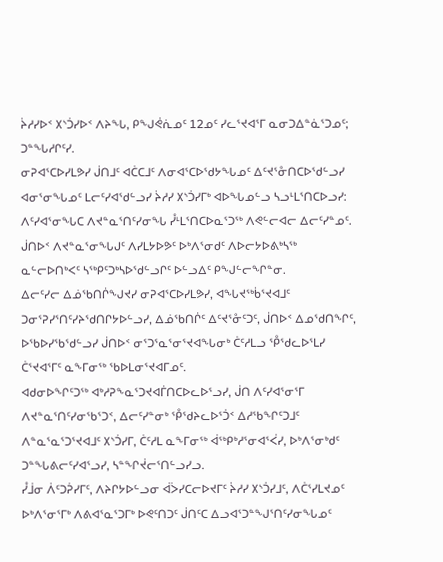ᔩᓱᓯᐅᑉ ᙭ᔅᑑᓯᐅᑉ ᐱᔨᖓ, ᑭᖑᕚᕇᓄᑦ 12ᓄᑦ ᓯᓚᕐᔪᐊᕐᒥ ᓇᓂᑐᐃᓐᓈᕐᑐᓄᑦ; ᑐᓐᖓᓱᒋᑦᓯ.
ᓂᕈᐊᕐᑕᐅᓯᒪᕗᓯ ᒎᑎᒧᑦ ᐊᑖᑕᒧᑦ ᐱᓂᐊᕐᑕᐅᖁᔭᖓᓄᑦ ᐃᑦᔪᕐᓁᑎᑕᐅᖁᓪᓗᓯ ᐊᓂᕐᓂᖓᓄᑦ ᒪᓕᑦᓯᐊᖁᓪᓗᓯ ᔩᓱᓯ ᙭ᔅᑑᓯᒥᒃ ᐊᐅᖓᓄᓪᓗ ᓴᓗᒻᒪᕐᑎᑕᐅᓗᓯ: ᐱᑦᓯᐊᕐᓂᖓᑕ ᐱᔪᓐᓇᕐᑎᑦᓯᓂᖓ ᓮᒻᒪᕐᑎᑕᐅᓇᕐᑐᖅ ᐱᕙᓪᓕᐊᓕ ᐃᓕᑦᓯᓐᓄᑦ.
ᒎᑎᐅᑉ ᐱᔪᓐᓇᕐᓂᖓᒍᑦ ᐱᓯᒪᔭᐅᕗᑦ ᐅᒃᐱᕐᓂᑯᑦ ᐱᐅᓕᔭᐅᕕᒃᓴᖅ ᓇᓪᓕᐅᑎᒃᐸᑦ ᓴᖅᑭᑦᑐᒃᓴᐅᖁᓪᓗᒋᑦ ᐅᓪᓗᐃᑦ ᑭᖑᓪᓕᖏᓐᓂ.
ᐃᓕᑦᓯᓕ ᐃᓅᖃᑎᒌᖑᔪᓯ ᓂᕈᐊᕐᑕᐅᓯᒪᕗᓯ, ᐊᖓᔪᖅᑳᕐᔪᐊᒧᑦ ᑐᓂᕐᕈᓯᕐᑎᑦᓯᔨᖁᑎᒋᔭᐅᓪᓗᓯ, ᐃᓅᖃᑎᒌᑦ ᐃᑦᔪᕐᓁᑦᑐᑦ, ᒎᑎᐅᑉ ᐃᓄᖁᑎᖏᑦ, ᐅᖃᐅᓯᖃᖁᓪᓗᓯ ᒎᑎᐅᑉ ᓂᕐᑐᕐᓇᕐᓂᕐᔪᐊᖓᓂᒃ ᑖᑦᓱᒪᓗ ᕾᖁᓚᐅᕐᒪᓯ ᑖᕐᔪᐊᕐᒥᑦ ᓇᖕᒥᓂᖅ ᖃᐅᒪᓂᕐᔪᐊᒥᓄᑦ.
ᐊᑯᓂᐅᖏᑦᑐᖅ ᐊᒃᓱᕈᖕᓇᕐᑐᔪᐊᒦᑎᑕᐅᓚᐅᕐᓗᓯ, ᒎᑎ ᐱᑦᓯᐊᕐᓂᕐᒥ ᐱᔪᓐᓇᕐᑎᑦᓯᓂᖃᕐᑐᑉ, ᐃᓕᑦᓯᓐᓂᒃ ᕾᖁᔨᓚᐅᕐᑑᑉ ᐃᓱᖃᖏᑦᑐᒧᑦ ᐱᓐᓇᕐᓇᕐᑐᕐᔪᐊᒧᑦ ᙭ᔅᑑᓯᒥ, ᑖᑦᓱᒪ ᓇᖕᒥᓂᖅ ᐋᖅᑭᒃᓱᕐᓂᐊᕐᐹᓯ, ᐅᒃᐱᕐᓂᒃᑯᑦ ᑐᓐᖓᕕᓕᑦᓯᐊᕐᓗᓯ, ᓴᓐᖏᔫᓕᕐᑎᓪᓗᓯᓗ.
ᓮᒨᓂ ᐲᑦᑐᕉᓯᒥᑦ, ᐱᔨᒋᔭᐅᓪᓗᓂ ᐋᐴᓯᑕᓕᐅᔪᒥᑦ ᔩᓱᓯ ᙭ᔅᑑᓯᒧᑦ, ᐱᑖᕐᓯᒪᔪᓄᑦ ᐅᒃᐱᕐᓂᕐᒥᒃ ᐱᕕᐊᕐᓇᕐᑐᒥᒃ ᐅᕙᑦᑎᑐᑦ ᒎᑎᑦᑕ ᐃᓗᐊᕐᑐᓐᖑᕐᑎᑦᓯᓂᖓᓄᑦ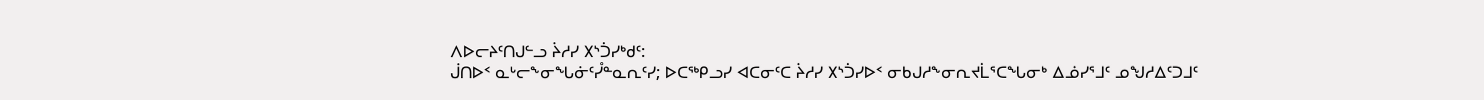ᐱᐅᓕᔨᑦᑎᒍᓪᓗ ᔩᓱᓯ ᙭ᔅᑑᓯᒃᑯᑦ:
ᒎᑎᐅᑉ ᓇᒡᓕᖕᓂᖓᓃᑦᓮᓐᓇᕆᑦᓯ; ᐅᑕᖅᑭᓗᓯ ᐊᑕᓂᑦᑕ ᔩᓱᓯ ᙭ᔅᑑᓯᐅᑉ ᓂᑲᒍᓱᖕᓂᕆᔪᒫᕐᑕᖓᓂᒃ ᐃᓅᓯᕐᒧᑦ ᓄᖑᓱᐃᑦᑐᒧᑦ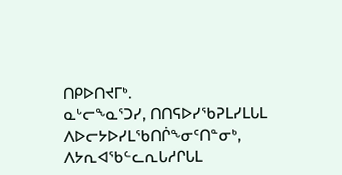ᑎᑭᐅᑎᔪᒥᒃ.
ᓇᒡᓕᖕᓇᕐᑐᓯ, ᑎᑎᕋᐅᓯᖃᕈᒪᓯᒪᒐᒪ ᐱᐅᓕᔭᐅᓯᒪᖃᑎᒌᖕᓂᑦᑎᓐᓂᒃ, ᐱᔭᕆᐊᖃᓪᓚᕆᒐᓱᒋᒐᒪ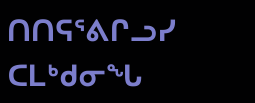ᑎᑎᕋᕐᕕᒋᓗᓯ ᑕᒪᒃᑯᓂᖓ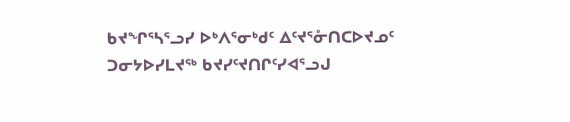ᑲᔪᖏᕐᓴᕐᓗᓯ ᐅᒃᐱᕐᓂᒃᑯᑦ ᐃᑦᔪᕐᓁᑎᑕᐅᔪᓄᑦ ᑐᓂᔭᐅᓯᒪᔪᖅ ᑲᔪᓯᑦᔪᑎᒋᑦᓯᐊᕐᓗᒍ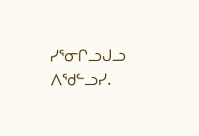ᓯᕐᓂᒋᓗᒍᓗ ᐱᖁᓪᓗᓯ.